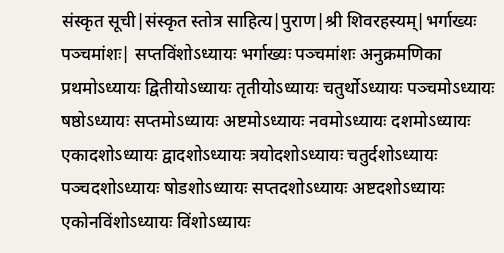संस्कृत सूची|संस्कृत स्तोत्र साहित्य|पुराण|श्री शिवरहस्यम्|भर्गाख्यः पञ्चमांशः| सप्तविंशोऽध्यायः भर्गाख्यः पञ्चमांशः अनुक्रमणिका प्रथमोऽध्यायः द्वितीयोऽध्यायः तृतीयोऽध्यायः चतुर्थोऽध्यायः पञ्चमोऽध्यायः षष्ठोऽध्यायः सप्तमोऽध्यायः अष्टमोऽध्यायः नवमोऽध्यायः दशमोऽध्यायः एकादशोऽध्यायः द्वादशोऽध्यायः त्रयोदशोऽध्यायः चतुर्दशोऽध्यायः पञ्चदशोऽध्यायः षोडशोऽध्यायः सप्तदशोऽध्यायः अष्टदशोऽध्यायः एकोनविंशोऽध्यायः विंशोऽध्यायः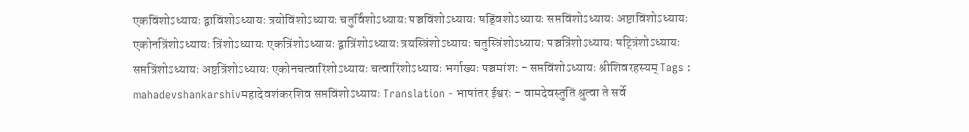एकविंशोऽध्यायः द्वाविंशोऽध्यायः त्रयोविंशोऽध्यायः चतुर्विंशोऽध्यायः पञ्चविंशोऽध्यायः षड्विंशोऽध्यायः सप्तविंशोऽध्यायः अष्टाविंशोऽध्यायः एकोनत्रिंशोऽध्यायः त्रिंशोऽध्यायः एकत्रिंशोऽध्यायः द्वात्रिंशोऽध्यायः त्रयस्त्रिंशोऽध्यायः चतुस्त्रिंशोऽध्यायः पञ्चत्रिंशोऽध्यायः षट्त्रिंशोऽध्यायः सप्तत्रिंशोऽध्यायः अष्टत्रिंशोऽध्यायः एकोनचत्वारिंशोऽध्यायः चत्वारिंशोऽध्यायः भर्गाख्यः पञ्चमांशः - सप्तविंशोऽध्यायः श्रीशिवरहस्यम् Tags : mahadevshankarshivमहादेवशंकरशिव सप्तविंशोऽध्यायः Translation - भाषांतर ईश्वरः - वामदेवस्तुतिं श्रुत्वा ते सर्वे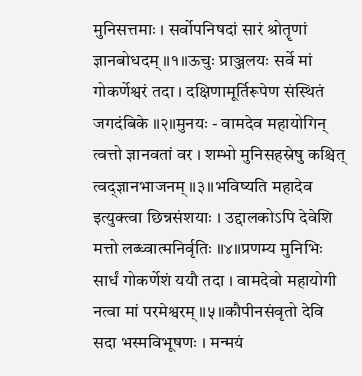मुनिसत्तमाः । सर्वोपनिषदां सारं श्रोतॄणां ज्ञानबोधदम् ॥१॥ऊचुः प्राञ्जलयः सर्वे मां गोकर्णेश्वरं तदा । दक्षिणामूर्तिरूपेण संस्थितं जगदंबिके ॥२॥मुनयः - वामदेव महायोगिन् त्वत्तो ज्ञानवतां वर । शम्भो मुनिसहस्रेषु कश्चित् त्वद्ज्ञानभाजनम् ॥३॥भविष्यति महादेव इत्युक्त्वा छिन्नसंशयाः । उद्दालकोऽपि देवेशि मत्तो लब्ध्वात्मनिर्वृतिः ॥४॥प्रणम्य मुनिभिः सार्धं गोकर्णेशं ययौ तदा । वामदेवो महायोगी नत्वा मां परमेश्वरम् ॥५॥कौपीनसंवृतो देवि सदा भस्मविभूषणः । मन्मयं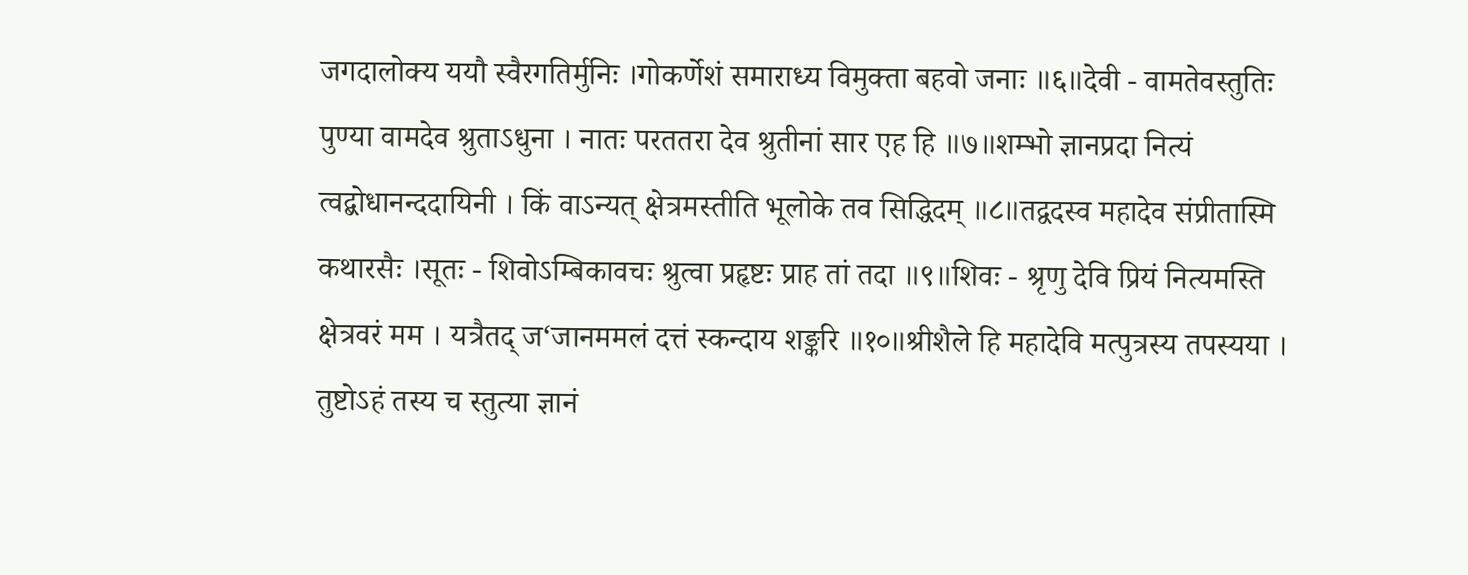जगदालोक्य ययौ स्वैरगतिर्मुनिः ।गोकर्णेशं समाराध्य विमुक्ता बहवो जनाः ॥६॥देवी - वामतेवस्तुतिः पुण्या वामदेव श्रुताऽधुना । नातः परततरा देव श्रुतीनां सार एह हि ॥७॥शम्भो ज्ञानप्रदा नित्यं त्वद्बोधानन्ददायिनी । किं वाऽन्यत् क्षेत्रमस्तीति भूलोके तव सिद्धिदम् ॥८॥तद्वदस्व महादेव संप्रीतास्मि कथारसैः ।सूतः - शिवोऽम्बिकावचः श्रुत्वा प्रहृष्टः प्राह तां तदा ॥९॥शिवः - श्रृणु देवि प्रियं नित्यमस्ति क्षेत्रवरं मम । यत्रैतद् ज‘जानममलं दत्तं स्कन्दाय शङ्करि ॥१०॥श्रीशैले हि महादेवि मत्पुत्रस्य तपस्यया । तुष्टोऽहं तस्य च स्तुत्या ज्ञानं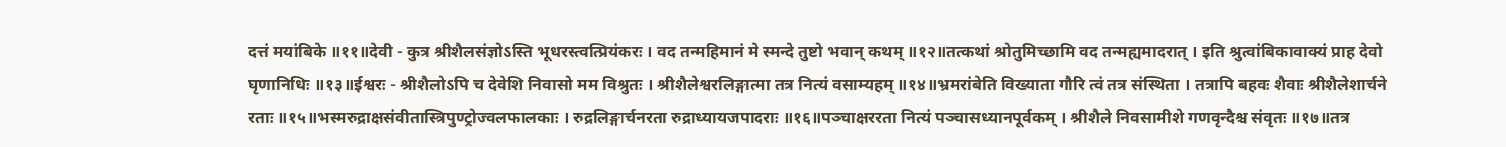दत्तं मयांबिके ॥११॥देवी - कुत्र श्रीशैलसंज्ञोऽस्ति भूधरस्त्वत्प्रियंकरः । वद तन्महिमानं मे स्मन्दे तुष्टो भवान् कथम् ॥१२॥तत्कथां श्रोतुमिच्छामि वद तन्मह्यमादरात् । इति श्रुत्वांबिकावाक्यं प्राह देवो घृणानिधिः ॥१३॥ईश्वरः - श्रीशैलोऽपि च देवेशि निवासो मम विश्रुतः । श्रीशैलेश्वरलिङ्गात्मा तत्र नित्यं वसाम्यहम् ॥१४॥भ्रमरांबेति विख्याता गौरि त्वं तत्र संस्थिता । तत्रापि बहवः शैवाः श्रीशैलेशार्चने रताः ॥१५॥भस्मरुद्राक्षसंवीतास्त्रिपुण्ट्रोज्वलफालकाः । रुद्रलिङ्गार्चनरता रुद्राध्यायजपादराः ॥१६॥पञ्चाक्षररता नित्यं पञ्चासध्यानपूर्वकम् । श्रीशैले निवसामीशे गणवृन्दैश्च संवृतः ॥१७॥तत्र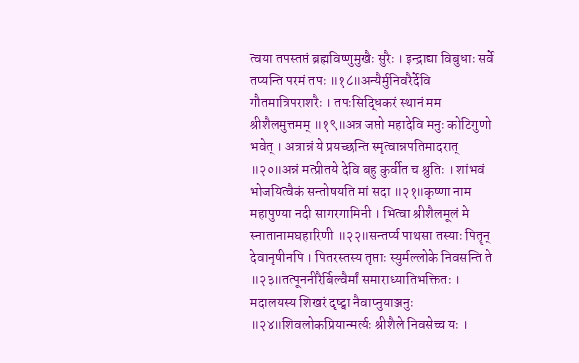त्वया तपस्तप्तं ब्रह्मविष्णुमुखैः सुरैः । इन्द्राद्या विबुधाः सर्वे तप्यन्ति परमं तपः ॥१८॥अन्यैर्मुनिवरैर्देवि गौतमात्रिपराशरैः । तपःसिद्धिकरं स्थानं मम श्रीशैलमुत्तमम् ॥१९॥अत्र जप्तो महादेवि मनुः कोटिगुणो भवेत् । अत्रान्नं ये प्रयच्छन्ति स्मृत्वान्नपतिमादरात् ॥२०॥अन्नं मत्प्रीतये देवि बहु कुर्वीत च श्रुतिः । शांभवं भोजयित्वैकं सन्तोषयति मां सदा ॥२१॥कृष्णा नाम महापुण्या नदी सागरगामिनी । भित्वा श्रीशैलमूलं मे स्नातानामघहारिणी ॥२२॥सन्तर्प्य पाथसा तस्याः पितॄन् देवानृषीनपि । पितरस्तस्य तृप्ताः स्युर्मल्लोके निवसन्ति ते ॥२३॥तत्पूननीरैर्बिल्वैर्मां समाराध्यातिभक्तितः । मदालयस्य शिखरं दृष्ट्वा नैवाप्नुयाञ्जनुः ॥२४॥शिवलोकप्रियान्मर्त्यः श्रीशैले निवसेच्च यः ।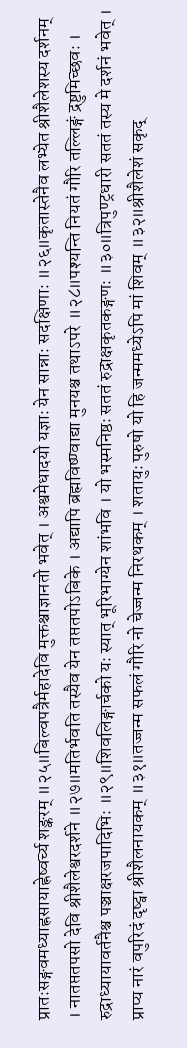प्रातःसङ्गवमध्याह्नसायाह्नेष्वर्च्य शङ्करम् ॥२५॥बिल्वपत्रैर्महादेवि मुक्तश्चाज्ञानतो भवेत् । अश्वमेधादयो यज्ञाः येन सान्नाः सदक्षिणाः ॥२६॥कृतास्तेनैव लभ्येत श्रीशैलेशस्य दर्शनम् । नातप्ततपसो देवि श्रीशैलेश्वरदर्शने ॥२७॥मतिर्भवति तस्यैव येन तप्ततपोऽबिके । अद्यापि ब्रह्मविष्ण्वाद्या मुनयश्च तथाऽपरे ॥२८॥पश्यन्ति नियतं गौरि तल्लिङ्गं द्रष्टुमिच्छवः । रुद्राध्यायावर्तनैश्च पञ्चाक्षरजपादिभिः ॥२९॥शिवलिङ्गार्चको यः स्यात् भूरिभाग्येन शांभवि । यो भस्मनिष्ठः सततं रुद्राक्षकृतकङ्गणः ॥३०॥त्रिपुण्ट्रधारी सततं तस्य मे दर्शनं भवेत् । प्राप्य नारं वपुरिदं दृष्ट्वा श्रीशैलनायकम् ॥३१॥तज्जन्म सफलं गौरि नो चेज्जन्म निरथकम् । शतायुः पुरुषो यो हि जन्ममध्येऽपि मां शिवम् ॥३२॥श्रीशैलेशं सकृद्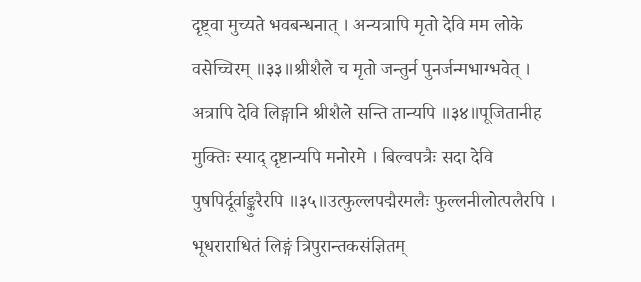दृष्ट्वा मुच्यते भवबन्धनात् । अन्यत्रापि मृतो देवि मम लोके वसेच्चिरम् ॥३३॥श्रीशैले च मृतो जन्तुर्न पुनर्जन्मभाग्भवेत् । अत्रापि देवि लिङ्गानि श्रीशैले सन्ति तान्यपि ॥३४॥पूजितानीह मुक्तिः स्याद् दृष्टान्यपि मनोरमे । बिल्वपत्रैः सदा देवि पुषपिर्दूर्वाङ्कुरैरपि ॥३५॥उत्फुल्लपद्मैरमलैः फुल्लनीलोत्पलैरपि । भूधराराधितं लिङ्गं त्रिपुरान्तकसंज्ञितम्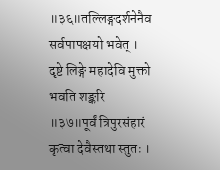॥३६॥तल्लिङ्गदर्शनेनैव सर्वपापक्षयो भवेत् । दृष्टे लिङ्गे महादेवि मुक्तो भवति शङ्करि ॥३७॥पूर्वं त्रिपुरसंहारं कृत्वा देवैस्तथा स्तुतः ।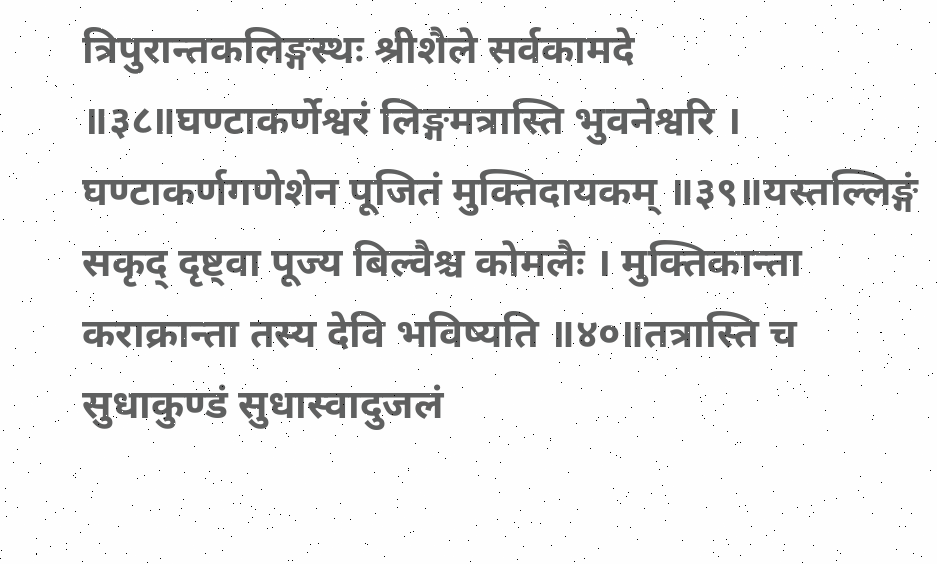त्रिपुरान्तकलिङ्गस्थः श्रीशैले सर्वकामदे ॥३८॥घण्टाकर्णेश्वरं लिङ्गमत्रास्ति भुवनेश्वरि । घण्टाकर्णगणेशेन पूजितं मुक्तिदायकम् ॥३९॥यस्तल्लिङ्गं सकृद् दृष्ट्वा पूज्य बिल्वैश्च कोमलैः । मुक्तिकान्ता कराक्रान्ता तस्य देवि भविष्यति ॥४०॥तत्रास्ति च सुधाकुण्डं सुधास्वादुजलं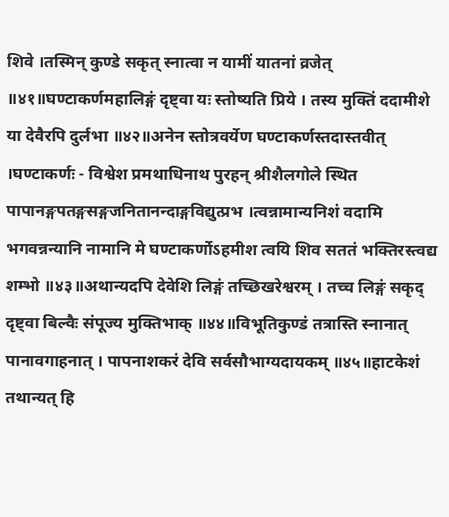शिवे ।तस्मिन् कुण्डे सकृत् स्नात्वा न यामीं यातनां व्रजेत् ॥४१॥घण्टाकर्णमहालिङ्गं दृष्ट्वा यः स्तोष्यति प्रिये । तस्य मुक्तिं ददामीशे या देवैरपि दुर्लभा ॥४२॥अनेन स्तोत्रवर्येण घण्टाकर्णस्तदास्तवीत् ।घण्टाकर्णः - विश्वेश प्रमथाधिनाथ पुरहन् श्रीशैलगोले स्थित पापानङ्गपतङ्गसङ्गजनितानन्दाङ्गविद्युत्प्रभ ।त्वन्नामान्यनिशं वदामि भगवन्नन्यानि नामानि मे घण्टाकर्णोऽहमीश त्वयि शिव सततं भक्तिरस्त्वद्य शम्भो ॥४३॥अथान्यदपि देवेशि लिङ्गं तच्छिखरेश्वरम् । तच्च लिङ्गं सकृद् दृष्ट्वा बिल्वैः संपूज्य मुक्तिभाक् ॥४४॥विभूतिकुण्डं तत्रास्ति स्नानात् पानावगाहनात् । पापनाशकरं देवि सर्वसौभाग्यदायकम् ॥४५॥हाटकेशं तथान्यत् हि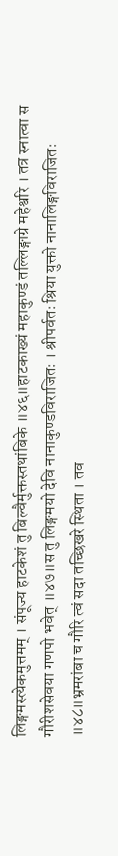लिङ्गमस्त्येकमुत्तमम् । संपूज्य हाटकेशं तु बिल्वैर्मुक्तस्तथांबिके ॥४६॥हाटकाख्यं महाकुण्डं तल्लिङ्गाग्रे महेश्वरि । तत्र स्नात्वा स गौरीशसेवया गणपो भवेत् ॥४७॥स तु लिङ्गमयो देवि नानाकुण्डविराजितः । श्रीपर्वतः श्रिया युक्तो नानालिङ्गविराजितः ॥४८॥भ्रमरांबा च गौरि त्वं सदा तच्छिखरे स्थिता । तव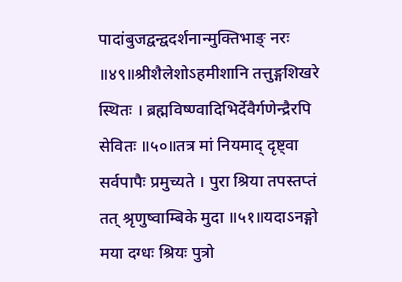पादांबुजद्वन्द्वदर्शनान्मुक्तिभाङ् नरः ॥४९॥श्रीशैलेशोऽहमीशानि तत्तुङ्गशिखरे स्थितः । ब्रह्मविष्ण्वादिभिर्देवैर्गणेन्द्रैरपि सेवितः ॥५०॥तत्र मां नियमाद् दृष्ट्वा सर्वपापैः प्रमुच्यते । पुरा श्रिया तपस्तप्तं तत् श्रृणुष्वाम्बिके मुदा ॥५१॥यदाऽनङ्गो मया दग्धः श्रियः पुत्रो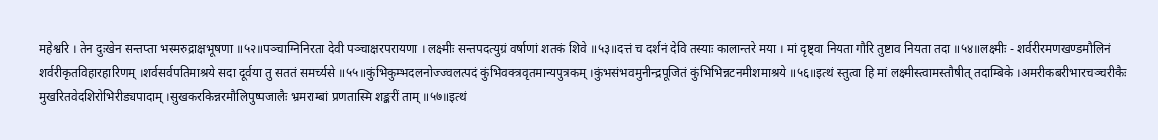महेश्वरि । तेन दुःखेन सन्तप्ता भस्मरुद्राक्षभूषणा ॥५२॥पञ्चाग्निनिरता देवी पञ्चाक्षरपरायणा । लक्ष्मीः सन्तपदत्युग्रं वर्षाणां शतकं शिवे ॥५३॥दत्तं च दर्शनं देवि तस्याः कालान्तरे मया । मां दृष्ट्वा नियता गौरि तुष्टाव नियता तदा ॥५४॥लक्ष्मीः - शर्वरीरमणखण्डमौलिनं शर्वरीकृतविहारहारिणम् ।शर्वसर्वपतिमाश्रये सदा दूर्वया तु सततं समर्च्यसे ॥५५॥कुंभिकुम्भदलनोज्ज्वलत्पदं कुंभिवक्त्रवृतमान्यपुत्रकम् ।कुंभसंभवमुनीन्द्रपूजितं कुंभिभिन्नटनमीशमाश्रये ॥५६॥इत्थं स्तुत्वा हि मां लक्ष्मीस्त्वामस्तौषीत् तदाम्बिके ।अमरीकबरीभारचञ्चरीकैः मुखरितवेदशिरोभिरीड्यपादाम् ।सुखकरकिन्नरमौलिपुष्पजालैः भ्रमराम्बां प्रणतास्मि शङ्करीं ताम् ॥५७॥इत्थं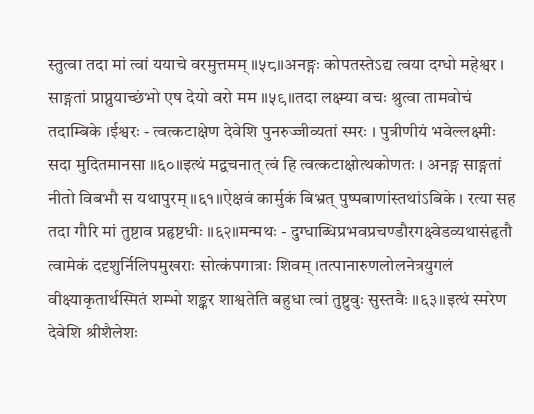स्तुत्वा तदा मां त्वां ययाचे वरमुत्तमम् ॥५८॥अनङ्गः कोपतस्तेऽद्य त्वया दग्धो महेश्वर । साङ्गतां प्राप्नुयाच्छंभो एष देयो वरो मम ॥५९॥तदा लक्ष्म्या वचः श्रुत्वा तामवोचं तदाम्बिके ।ईश्वरः - त्वत्कटाक्षेण देवेशि पुनरुज्जीव्यतां स्मरः । पुत्रीणीयं भवेल्लक्ष्मीः सदा मुदितमानसा ॥६०॥इत्थं मद्वचनात् त्वं हि त्वत्कटाक्षोत्थकोणतः । अनङ्ग साङ्गतां नीतो विबभौ स यथापुरम् ॥६१॥ऐक्षवं कार्मुकं बिभ्रत् पुष्पबाणांस्तथांऽबिके । रत्या सह तदा गौरि मां तुष्टाव प्रहृष्टधीः ॥६२॥मन्मथः - दुग्धाब्धिप्रभवप्रचण्डौरगक्ष्वेडव्यथासंहृतौ त्वामेकं ददृशुर्निलिपमुखराः सोत्कंपगात्राः शिवम् ।तत्पानारुणलोलनेत्रयुगलं वीक्ष्याकृतार्थस्मितं शम्भो शङ्कर शाश्वतेति बहुधा त्वां तुष्टुवुः सुस्तवैः ॥६३॥इत्थं स्मरेण देवेशि श्रीशैलेशः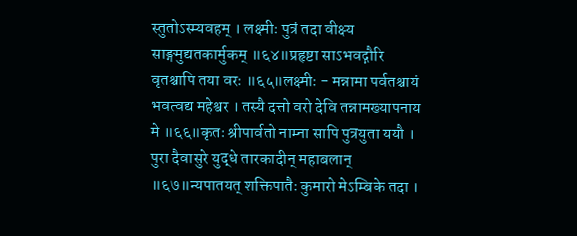स्तुतोऽस्म्यवहम् । लक्ष्मीः पुत्रं तदा वीक्ष्य साङ्गमुद्यतकार्मुकम् ॥६४॥प्रहृष्टा साऽभवद्गौरि वृतश्चापि तया वरः ॥६५॥लक्ष्मीः - मन्नामा पर्वतश्चायं भवत्वद्य महेश्वर । तस्यै दत्तो वरो देवि तन्नामख्यापनाय मे ॥६६॥कृतः श्रीपार्वतो नाम्ना सापि पुत्रयुता ययौ । पुरा दैवासुरे युद्धे तारकादीन् महाबलान् ॥६७॥न्यपातयत् शक्तिपातैः कुमारो मेऽम्बिके तदा ।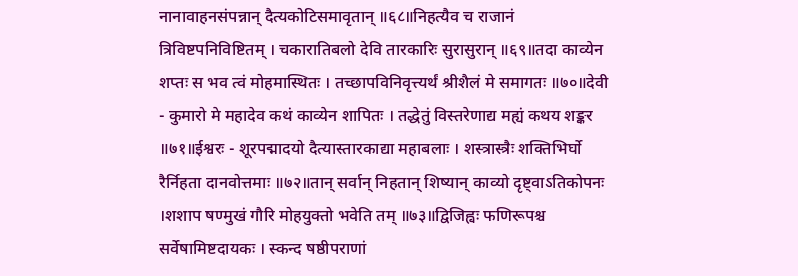नानावाहनसंपन्नान् दैत्यकोटिसमावृतान् ॥६८॥निहत्यैव च राजानं त्रिविष्टपनिविष्टितम् । चकारातिबलो देवि तारकारिः सुरासुरान् ॥६९॥तदा काव्येन शप्तः स भव त्वं मोहमास्थितः । तच्छापविनिवृत्त्यर्थं श्रीशैलं मे समागतः ॥७०॥देवी - कुमारो मे महादेव कथं काव्येन शापितः । तद्धेतुं विस्तरेणाद्य मह्यं कथय शङ्कर ॥७१॥ईश्वरः - शूरपद्मादयो दैत्यास्तारकाद्या महाबलाः । शस्त्रास्त्रैः शक्तिभिर्घो रैर्निहता दानवोत्तमाः ॥७२॥तान् सर्वान् निहतान् शिष्यान् काव्यो दृष्ट्वाऽतिकोपनः ।शशाप षण्मुखं गौरि मोहयुक्तो भवेति तम् ॥७३॥द्विजिह्वः फणिरूपश्च सर्वेषामिष्टदायकः । स्कन्द षष्ठीपराणां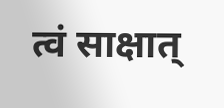त्वं साक्षात्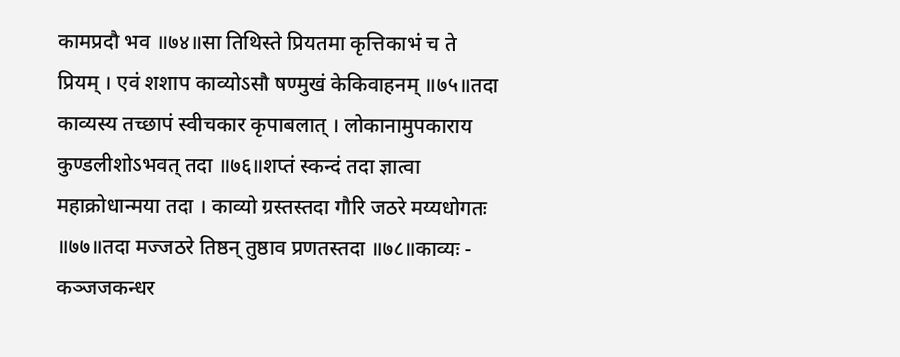कामप्रदौ भव ॥७४॥सा तिथिस्ते प्रियतमा कृत्तिकाभं च ते प्रियम् । एवं शशाप काव्योऽसौ षण्मुखं केकिवाहनम् ॥७५॥तदा काव्यस्य तच्छापं स्वीचकार कृपाबलात् । लोकानामुपकाराय कुण्डलीशोऽभवत् तदा ॥७६॥शप्तं स्कन्दं तदा ज्ञात्वा महाक्रोधान्मया तदा । काव्यो ग्रस्तस्तदा गौरि जठरे मय्यधोगतः ॥७७॥तदा मज्जठरे तिष्ठन् तुष्ठाव प्रणतस्तदा ॥७८॥काव्यः - कञ्जजकन्धर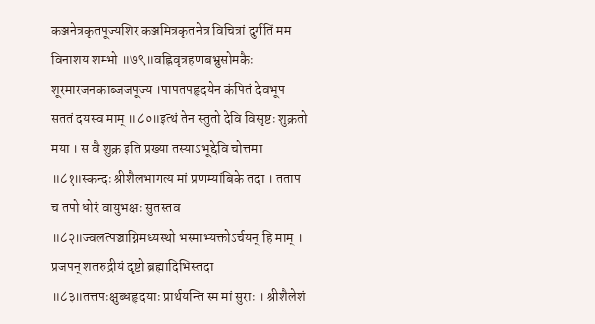कञ्जनेत्रकृतपूज्यशिर कञ्जमित्रकृतनेत्र विचित्रां दुर्गतिं मम विनाशय शम्भो ॥७९॥वह्निवृत्रहणबभ्रुसोमकैः शूरमारजनकाब्जजपूज्य ।पापतपहृदयेन कंपितं देवभूप सततं दयस्व माम् ॥८०॥इत्थं तेन स्तुतो देवि विसृष्टः शुक्रतो मया । स वै शुक्र इति प्रख्या तस्याऽभूद्देवि चोत्तमा ॥८१॥स्कन्दः श्रीशैलभागत्य मां प्रणम्यांबिके तदा । तताप च तपो धोरं वायुभक्षः सुतस्तव ॥८२॥ज्वलत्पञ्चाग्निमध्यस्थो भस्माभ्यक्तोऽर्चयन् हि माम् । प्रजपन् शतरुद्रीयं दृष्टो ब्रह्मादिभिस्तदा ॥८३॥तत्तपःक्षुब्धहृदयाः प्रार्थयन्ति स्म मां सुराः । श्रीशैलेशं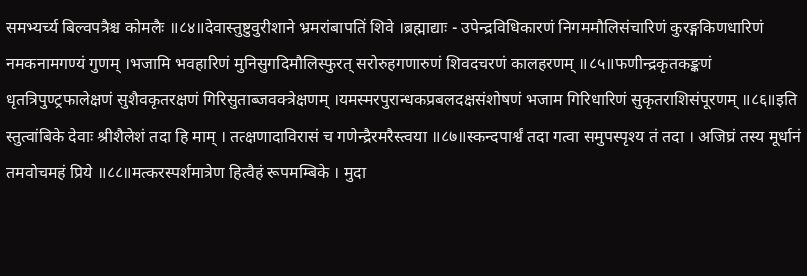समभ्यर्च्य बिल्वपत्रैश्च कोमलैः ॥८४॥देवास्तुष्टुवुरीशाने भ्रमरांबापतिं शिवे ।ब्रह्माद्याः - उपेन्द्रविधिकारणं निगममौलिसंचारिणं कुरङ्गकिणधारिणं नमकनामगण्यं गुणम् ।भजामि भवहारिणं मुनिसुगदिमौलिस्फुरत् सरोरुहगणारुणं शिवदचरणं कालहरणम् ॥८५॥फणीन्द्रकृतकङ्कणं धृतत्रिपुण्ट्रफालेक्षणं सुशैवकृतरक्षणं गिरिसुताब्जवक्त्रेक्षणम् ।यमस्मरपुरान्धकप्रबलदक्षसंशोषणं भजाम गिरिधारिणं सुकृतराशिसंपूरणम् ॥८६॥इति स्तुत्वांबिके देवाः श्रीशैलेशं तदा हि माम् । तत्क्षणादाविरासं च गणेन्द्रैरमरैस्त्वया ॥८७॥स्कन्दपार्श्वं तदा गत्वा समुपस्पृश्य तं तदा । अजिघ्रं तस्य मूर्धानं तमवोचमहं प्रिये ॥८८॥मत्करस्पर्शमात्रेण हित्वैहं रूपमम्बिके । मुदा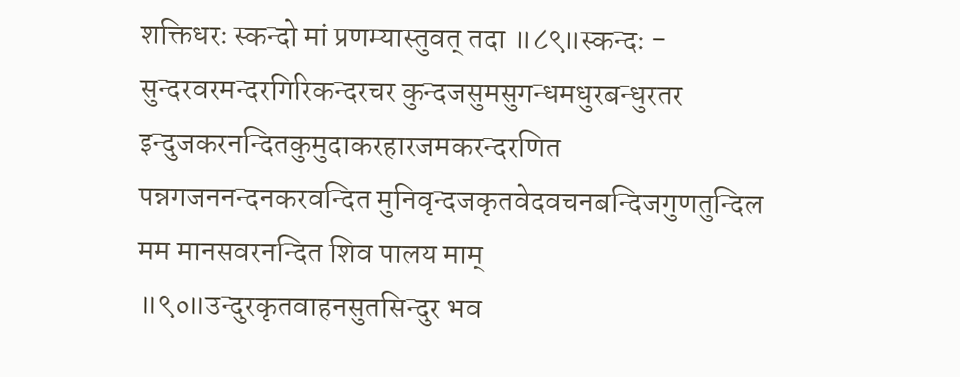शक्तिधरः स्कन्दो मां प्रणम्यास्तुवत् तदा ॥८९॥स्कन्दः - सुन्दरवरमन्दरगिरिकन्दरचर कुन्दजसुमसुगन्धमधुरबन्धुरतर इन्दुजकरनन्दितकुमुदाकरहारजमकरन्दरणित पन्नगजननन्दनकरवन्दित मुनिवृन्दजकृतवेदवचनबन्दिजगुणतुन्दिल मम मानसवरनन्दित शिव पालय माम् ॥९०॥उन्दुरकृतवाहनसुतसिन्दुर भव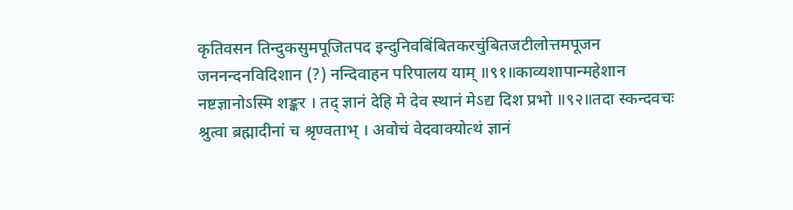कृतिवसन तिन्दुकसुमपूजितपद इन्दुनिवबिंबितकरचुंबितजटीलोत्तमपूजन जननन्दनविदिशान (?) नन्दिवाहन परिपालय याम् ॥९१॥काव्यशापान्महेशान नष्टज्ञानोऽस्मि शङ्कर । तद् ज्ञानं देहि मे देव स्थानं मेऽद्य दिश प्रभो ॥९२॥तदा स्कन्दवचः श्रुत्वा ब्रह्मादीनां च श्रृण्वताभ् । अवोचं वेदवाक्योत्थं ज्ञानं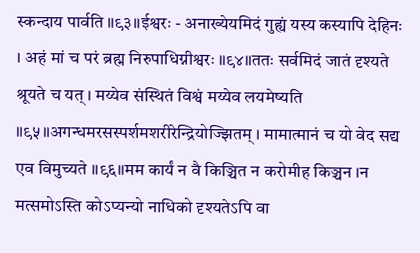स्कन्दाय पार्वति ॥९३॥ईश्वरः - अनाख्येयमिदं गुह्यं यस्य कस्यापि देहिनः । अहं मां च परं ब्रह्म निरुपाधिग्नीश्वरः ॥९४॥ततः सर्वमिदं जातं दृश्यते श्रूयते च यत् । मय्येव संस्थितं विश्वं मय्येव लयमेष्यति ॥९५॥अगन्धमरसस्पर्शमशरीरेन्द्रियोज्झितम् । मामात्मानं च यो वेद सद्य एव विमुच्यते ॥९६॥मम कार्यं न वै किञ्चित न करोमीह किञ्चन ।न मत्समोऽस्ति कोऽप्यन्यो नाधिको दृश्यतेऽपि वा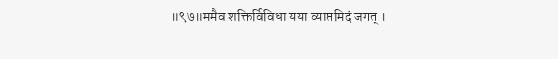॥९७॥ममैव शक्तिर्विविधा यया व्याप्तमिदं जगत् ।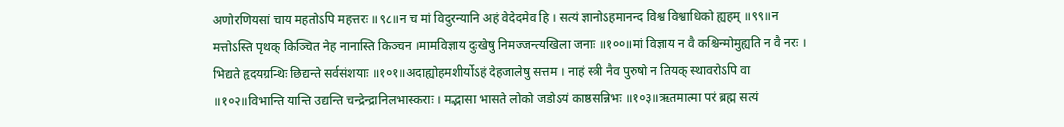अणोरणियसां चाय महतोऽपि महत्तरः ॥९८॥न च मां विदुरन्यानि अहं वेदेदमेव हि । सत्यं ज्ञानोऽहमानन्द विश्व विश्वाधिको ह्यहम् ॥९९॥न मत्तोऽस्ति पृथक् किञ्चित नेह नानास्ति किञ्चन ।मामविज्ञाय दुःखेषु निमज्जन्त्यखिला जनाः ॥१००॥मां विज्ञाय न वै कश्चिन्मोमुह्यति न वै नरः । भिद्यते हृदयग्रन्थिः छिद्यन्ते सर्वसंशयाः ॥१०१॥अदाह्योहमशीर्योऽहं देहजालेषु सत्तम । नाहं स्त्री नैव पुरुषो न तियक् स्थावरोऽपि वा ॥१०२॥विभान्ति यान्ति उद्यन्ति चन्द्रेन्द्रानिलभास्कराः । मद्भासा भासते लोको जडोऽयं काष्ठसन्निभः ॥१०३॥ऋतमात्मा परं ब्रह्म सत्यं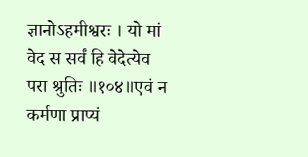ज्ञानोऽहमीश्वरः । यो मां वेद स सर्वं हि वेदेत्येव परा श्रुतिः ॥१०४॥एवं न कर्मणा प्राप्यं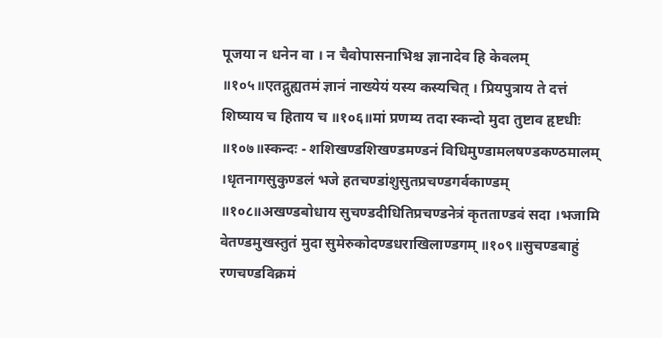पूजया न धनेन वा । न चैवोपासनाभिश्च ज्ञानादेव हि केवलम् ॥१०५॥एतद्गुह्यतमं ज्ञानं नाख्येयं यस्य कस्यचित् । प्रियपुत्राय ते दत्तं शिष्याय च हिताय च ॥१०६॥मां प्रणम्य तदा स्कन्दो मुदा तुष्टाव हृष्टधीः ॥१०७॥स्कन्दः - शशिखण्डशिखण्डमण्डनं विधिमुण्डामलषण्डकण्ठमालम् ।धृतनागसुकुण्डलं भजे हतचण्डांशुसुतप्रचण्डगर्वकाण्डम् ॥१०८॥अखण्डबोधाय सुचण्डदीधितिप्रचण्डनेत्रं कृतताण्डवं सदा ।भजामि वेतण्डमुखस्तुतं मुदा सुमेरुकोदण्डधराखिलाण्डगम् ॥१०९॥सुचण्डबाहुं रणचण्डविक्रमं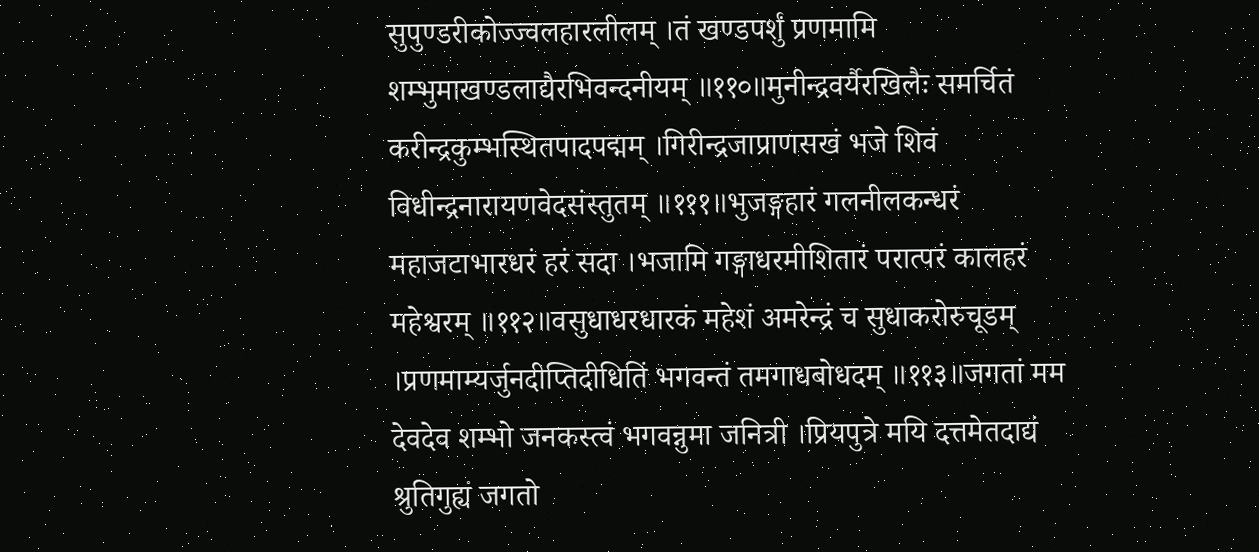सुपुण्डरीकोज्ज्वलहारलीलम् ।तं खण्डपर्शुं प्रणमामि शम्भुमाखण्डलाद्यैरभिवन्दनीयम् ॥११०॥मुनीन्द्रवर्यैरखिलैः समर्चितं करीन्द्रकुम्भस्थितपादपद्मम् ।गिरीन्द्रजाप्राणसखं भजे शिवं विधीन्द्रनारायणवेदसंस्तुतम् ॥१११॥भुजङ्गहारं गलनीलकन्धरं महाजटाभारधरं हरं सदा ।भजामि गङ्गाधरमीशितारं परात्परं कालहरं महेश्वरम् ॥११२॥वसुधाधरधारकं महेशं अमरेन्द्रं च सुधाकरोरुचूडम् ।प्रणमाम्यर्जुनदीप्तिदीधितिं भगवन्तं तमगाधबोधदम् ॥११३॥जगतां मम देवदेव शम्भो जनकस्त्वं भगवन्नुमा जनित्री ।प्रियपुत्रे मयि दत्तमेतदाद्यं श्रुतिगुह्यं जगतो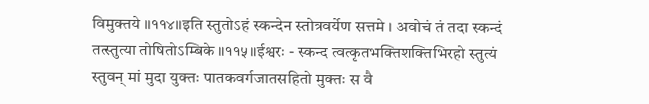विमुक्तये ॥११४॥इति स्तुतोऽहं स्कन्देन स्तोत्रवर्येण सत्तमे । अवोचं तं तदा स्कन्दं तत्स्तुत्या तोषितोऽम्बिके ॥११५॥ईश्वरः - स्कन्द त्वत्कृतभक्तिशक्तिभिरहो स्तुत्यं स्तुवन् मां मुदा युक्तः पातकवर्गजातसहितो मुक्तः स वै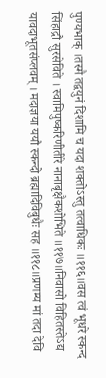पुण्यभाक् ।तस्मै तद्वयुनं दिशामि च यदा शक्तोऽस्तु तत्वाधिकः ॥११६॥वस त्वं भूधरे स्कन्द सिंहाद्रौ सुरसेविते । स्वामिपुष्करिणीतीरे नानाबृक्षैकशोभिते ॥११७॥निवासो विहितस्तेऽद्य यावदाभूतसंप्लवम् । मदाज्ञया ययौ स्कन्दो ब्रह्मादिविबुधैः सह ॥११८॥प्रणम्य मां तदा देवि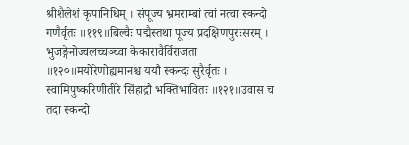श्रीशैलेशं कृपानिधिम् । संपूज्य भ्रमराम्बां त्वां नत्वा स्कन्दो गणैर्वृतः ॥११९॥बिल्वैः पद्मैस्तथा पूज्य प्रदक्षिणपुरःसरम् । भुजङ्गेनोज्वलच्चञ्च्वा केकारावैर्विराजता ॥१२०॥मयोरेणोह्यमानश्च ययौ स्कन्दः सुरैर्वृतः । स्वामिपुष्करिणीतीरे सिंहाद्रौ भक्तिभावितः ॥१२१॥उवास च तदा स्कन्दो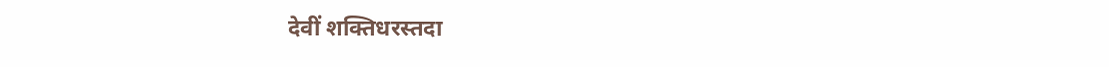देवीं शक्तिधरस्तदा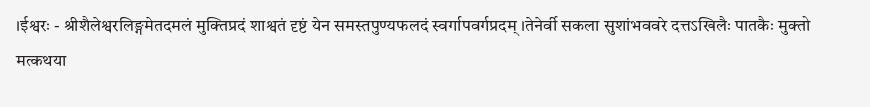।ईश्वरः - श्रीशैलेश्वरलिङ्गमेतदमलं मुक्तिप्रदं शाश्वतं दृष्टं येन समस्तपुण्यफलदं स्वर्गापवर्गप्रदम् ।तेनेर्वी सकला सुशांभववरे दत्तऽखिलैः पातकैः मुक्तो मत्कथया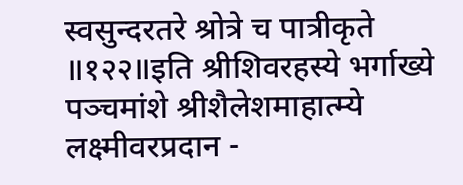स्वसुन्दरतरे श्रोत्रे च पात्रीकृते ॥१२२॥इति श्रीशिवरहस्ये भर्गाख्ये पञ्चमांशे श्रीशैलेशमाहात्म्ये लक्ष्मीवरप्रदान -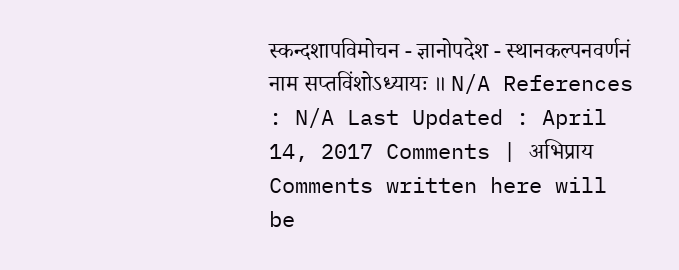स्कन्दशापविमोचन - ज्ञानोपदेश - स्थानकल्पनवर्णनं नाम सप्तविंशोऽध्यायः ॥ N/A References : N/A Last Updated : April 14, 2017 Comments | अभिप्राय Comments written here will be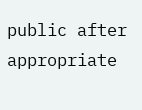public after appropriate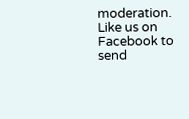moderation. Like us on Facebook to send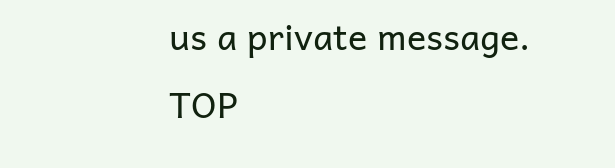us a private message. TOP